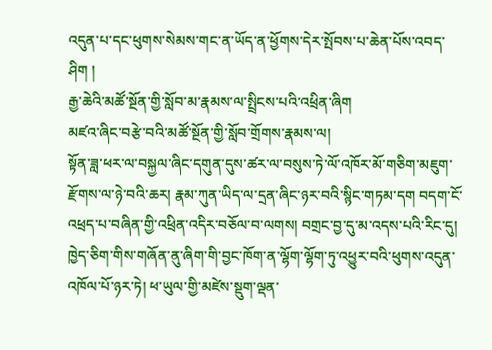འདུན་པ་དང་ཕུགས་སེམས་གང་ན་ཡོད་ན་ཕྱོགས་དེར་སྤོབས་པ་ཆེན་པོས་འབད་ཤིག །
རྒྱ་ཆེའི་མཚོ་སྔོན་གྱི་སློབ་མ་རྣམས་ལ་སྤྲིངས་པའི་འཕྲིན་ཞིག
མཛའ་ཞིང་བརྩེ་བའི་མཚོ་སྔོན་གྱི་སློབ་གྲོགས་རྣམས་ལ།
སྟོན་ཟླ་ཕར་ལ་བསྐྱལ་ཞིང་དགུན་དུས་ཚར་ལ་བསུས་ཏེ་ལོ་འཁོར་མོ་གཅིག་མཇུག་རྫོགས་ལ་ཉེ་བའི་ཆར། རྣམ་ཀུན་ཡིད་ལ་དྲན་ཞིང་ཉར་བའི་སྙིང་གཏམ་དག བདག་ངོ་འཕྲད་པ་བཞིན་གྱི་འཕྲིན་འདིར་བཅོལ་བ་ལགས། བགྲང་བྱ་དུ་མ་འདས་པའི་རིང་དུ། ཁྱེད་ཅིག་གིས་གཞོན་ནུ་ཞིག་གི་བྱང་ཁོག་ན་ལྷོག་ལྷོག་ཏུ་འཕྱུར་བའི་ཕུགས་འདུན་འཁོལ་པོ་ཉར་ཏེ། ཕ་ཡུལ་གྱི་མཛེས་སྡུག་ལྡན་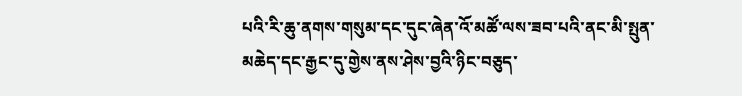པའི་རི་ཆུ་ནགས་གསུམ་དང་དུང་ཞེན་འོ་མཚོ་ལས་ཟབ་པའི་ནང་མི་སྤུན་མཆེད་དང་རྒྱང་དུ་གྱེས་ནས་ཤེས་བྱའི་ཉིང་བཅུད་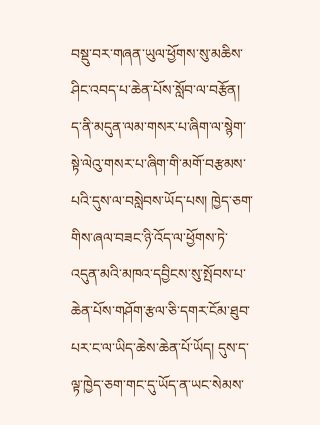བསྡུ་བར་གཞན་ཡུལ་ཕྱོགས་སུ་མཆིས་ཤིང་འབད་པ་ཆེན་པོས་སློབ་ལ་བརྩོན། ད་ནི་མདུན་ལམ་གསར་པ་ཞིག་ལ་སྙེག་སྟེ་ལེའུ་གསར་པ་ཞིག་གི་མགོ་བརྩམས་པའི་དུས་ལ་བསླེབས་ཡོད་པས། ཁྱེད་ཅག་གིས་ཞལ་བཟང་ཉི་འོད་ལ་ཕྱོགས་ཏེ་འདུན་མའི་མཁའ་དབྱིངས་སུ་སྤོབས་པ་ཆེན་པོས་གཤོག་རྩལ་ཅི་དགར་ངོམ་ཐུབ་པར་ང་ལ་ཡིད་ཆེས་ཆེན་པོ་ཡོད། དུས་ད་ལྟ་ཁྱེད་ཅག་གང་དུ་ཡོད་ན་ཡང་སེམས་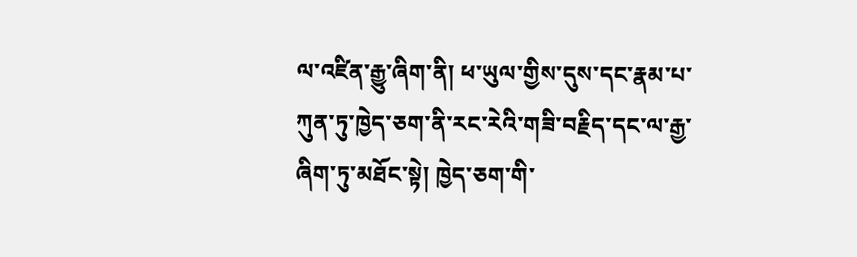ལ་འཛིན་རྒྱུ་ཞིག་ནི། ཕ་ཡུལ་གྱིས་དུས་དང་རྣམ་པ་ཀུན་ཏུ་ཁྱེད་ཅག་ནི་རང་རེའི་གཟི་བརྗིད་དང་ལ་རྒྱ་ཞིག་ཏུ་མཐོང་སྟེ། ཁྱེད་ཅག་གི་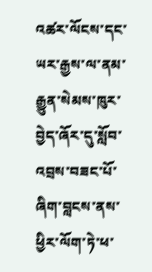འཚར་ལོངས་དང་ཡར་རྒྱས་ལ་ནམ་རྒྱུན་སེམས་ཁུར་བྱེད་ཞོར་དུ་སློབ་འབྲས་བཟང་པོ་ཞིག་བླངས་ནས་ཕྱིར་ལོག་ཏེ་ཕ་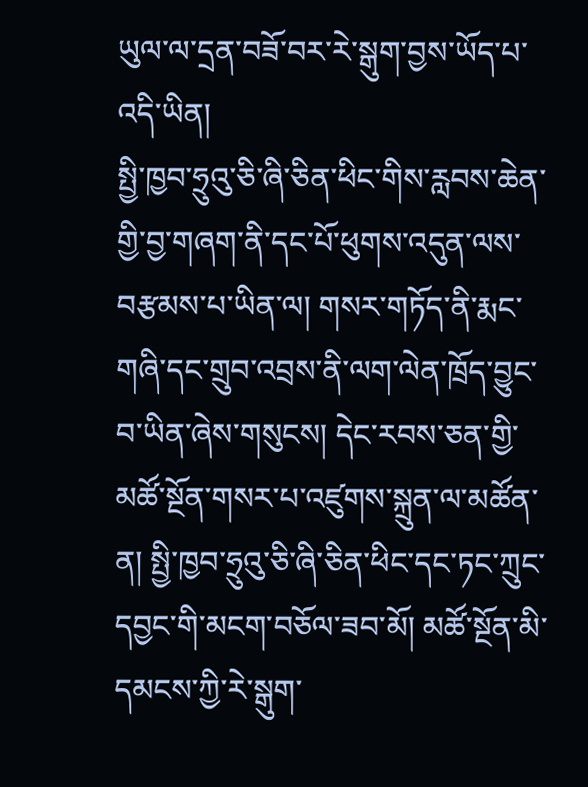ཡུལ་ལ་དྲན་བཟོ་བར་རེ་སྒུག་བྱས་ཡོད་པ་འདི་ཡིན།
སྤྱི་ཁྱབ་ཧྲུའུ་ཅི་ཞི་ཅིན་ཕིང་གིས་རླབས་ཆེན་གྱི་བྱ་གཞག་ནི་དང་པོ་ཕུགས་འདུན་ལས་བརྩམས་པ་ཡིན་ལ། གསར་གཏོད་ནི་རྨང་གཞི་དང་གྲུབ་འབྲས་ནི་ལག་ལེན་ཁྲོད་བྱུང་བ་ཡིན་ཞེས་གསུངས། དེང་རབས་ཅན་གྱི་མཚོ་སྔོན་གསར་པ་འཛུགས་སྐྲུན་ལ་མཚོན་ན། སྤྱི་ཁྱབ་ཧྲུའུ་ཅི་ཞི་ཅིན་ཕིང་དང་ཏང་ཀྲུང་དབྱང་གི་མངག་བཅོལ་ཟབ་མོ། མཚོ་སྔོན་མི་དམངས་ཀྱི་རེ་སྒུག་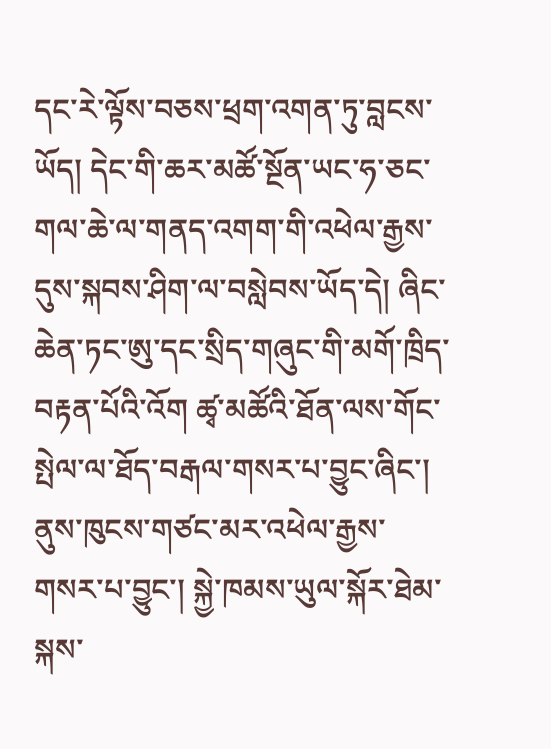དང་རེ་ལྟོས་བཅས་ཕྲག་འགན་ཏུ་བླངས་ཡོད། དེང་གི་ཆར་མཚོ་སྔོན་ཡང་ཧ་ཅང་གལ་ཆེ་ལ་གནད་འགག་གི་འཕེལ་རྒྱས་དུས་སྐབས་ཤིག་ལ་བསླེབས་ཡོད་དེ། ཞིང་ཆེན་ཏང་ཨུ་དང་སྲིད་གཞུང་གི་མགོ་ཁྲིད་བརྟན་པོའི་འོག ཚྭ་མཚོའི་ཐོན་ལས་གོང་སྤེལ་ལ་ཐོད་བརྒལ་གསར་པ་བྱུང་ཞིང་། ནུས་ཁུངས་གཙང་མར་འཕེལ་རྒྱས་གསར་པ་བྱུང་། སྐྱེ་ཁམས་ཡུལ་སྐོར་ཐེམ་སྐས་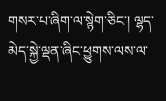གསར་པ་ཞིག་ལ་སྙེག་ཅིང་། ལྷད་མེད་སྐྱེ་ལྡན་ཞིང་ཕྱུགས་ལས་ལ་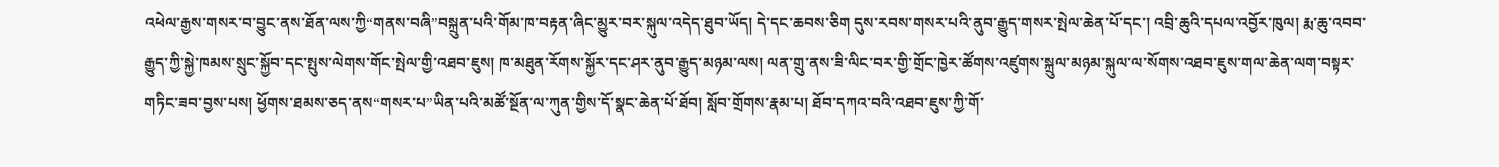འཕེལ་རྒྱས་གསར་བ་བྱུང་ནས་ཐོན་ལས་ཀྱི“གནས་བཞི”བསྐྲུན་པའི་གོམ་ཁ་བརྟན་ཞིང་མྱུར་བར་སྐུལ་འདེད་ཐུབ་ཡོད། དེ་དང་ཆབས་ཅིག དུས་རབས་གསར་པའི་ནུབ་རྒྱུད་གསར་སྤེལ་ཆེན་པོ་དང་། འབྲི་ཆུའི་དཔལ་འབྱོར་ཁུལ། རྨ་ཆུ་འབབ་རྒྱུད་ཀྱི་སྐྱེ་ཁམས་སྲུང་སྐྱོབ་དང་སྤུས་ལེགས་གོང་སྤེལ་གྱི་འཐབ་ཇུས། ཁ་མཐུན་རོགས་སྐྱོར་དང་ཤར་ནུབ་རྒྱུད་མཉམ་ལས། ལན་གྲུ་ནས་ཟི་ལིང་བར་གྱི་གྲོང་ཁྱེར་ཚོགས་འཛུགས་སྐྲུལ་མཉམ་སྐུལ་ལ་སོགས་འཐབ་ཇུས་གལ་ཆེན་ལག་བསྟར་གཏིང་ཟབ་བྱས་པས། ཕྱོགས་ཐམས་ཅད་ནས“གསར་པ”ཡིན་པའི་མཚོ་སྔོན་ལ་ཀུན་གྱིས་དོ་སྣང་ཆེན་པོ་ཐོབ། སློབ་གྲོགས་རྣམ་པ། ཐོབ་དཀའ་བའི་འཐབ་ཇུས་ཀྱི་གོ་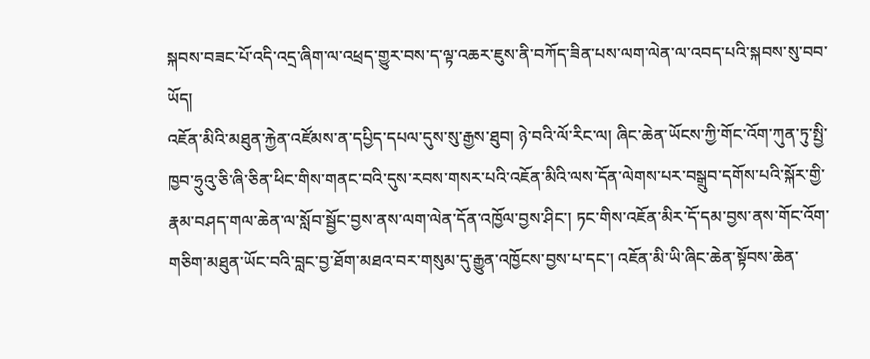སྐབས་བཟང་པོ་འདི་འདྲ་ཞིག་ལ་འཕྲད་གྱུར་བས་ད་ལྟ་འཆར་ཇུས་ནི་བཀོད་ཟིན་པས་ལག་ལེན་ལ་འབད་པའི་སྐབས་སུ་བབ་ཡོད།
འཇོན་མིའི་མཐུན་རྐྱེན་འཛོམས་ན་དཔྱིད་དཔལ་དུས་སུ་རྒྱས་ཐུབ། ཉེ་བའི་ལོ་རིང་ལ། ཞིང་ཆེན་ཡོངས་ཀྱི་གོང་འོག་ཀུན་ཏུ་སྤྱི་ཁྱབ་ཧྲུའུ་ཅི་ཞི་ཅིན་ཕིང་གིས་གནང་བའི་དུས་རབས་གསར་པའི་འཇོན་མིའི་ལས་དོན་ལེགས་པར་བསྒྲུབ་དགོས་པའི་སྐོར་གྱི་རྣམ་བཤད་གལ་ཆེན་ལ་སློབ་སྦྱོང་བྱས་ནས་ལག་ལེན་དོན་འཁྱོལ་བྱས་ཤིང་། ཏང་གིས་འཇོན་མིར་དོ་དམ་བྱས་ནས་གོང་འོག་གཅིག་མཐུན་ཡོང་བའི་བླང་བྱ་ཐོག་མཐའ་བར་གསུམ་དུ་རྒྱུན་འཁྱོངས་བྱས་པ་དང་། འཇོན་མི་ཡི་ཞིང་ཆེན་སྟོབས་ཆེན་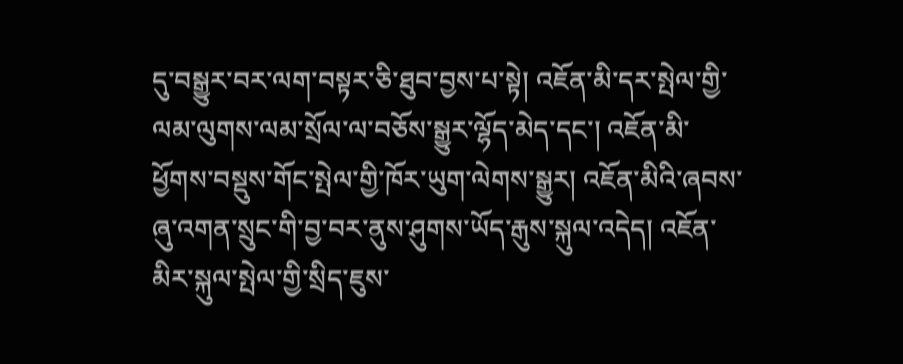དུ་བསྒྱུར་བར་ལག་བསྟར་ཅི་ཐུབ་བྱས་པ་སྟེ། འཇོན་མི་དར་སྤེལ་གྱི་ལམ་ལུགས་ལམ་སྲོལ་ལ་བཅོས་སྒྱུར་ལྷོད་མེད་དང་། འཇོན་མི་ཕྱོགས་བསྡུས་གོང་སྤེལ་གྱི་ཁོར་ཡུག་ལེགས་སྒྱུར། འཇོན་མིའི་ཞབས་ཞུ་འགན་སྲུང་གི་བྱ་བར་ནུས་ཤུགས་ཡོད་རྒུས་སྐུལ་འདེད། འཇོན་མིར་སྐུལ་སྤེལ་གྱི་སྲིད་ཇུས་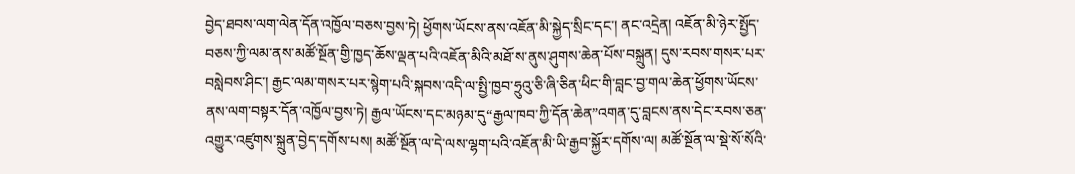བྱེད་ཐབས་ལག་ལེན་དོན་འཁྱོལ་བཅས་བྱས་ཏེ། ཕྱོགས་ཡོངས་ནས་འཇོན་མི་སྐྱེད་སྲིང་དང་། ནང་འདྲེན། འཇོན་མི་ཉེར་སྤྱོད་བཅས་ཀྱི་ལམ་ནས་མཚོ་སྔོན་གྱི་ཁྱད་ཆོས་ལྡན་པའི་འཇོན་མིའི་མཐོ་ས་ནུས་ཤུགས་ཆེན་པོས་བསྐྲུན། དུས་རབས་གསར་པར་བསླེབས་ཤིང་། རྒྱང་ལམ་གསར་པར་སྙེག་པའི་སྐབས་འདི་ལ་སྤྱི་ཁྱབ་ཧྲུའུ་ཅི་ཞི་ཅིན་ཕིང་གི་བླང་བྱ་གལ་ཆེན་ཕྱོགས་ཡོངས་ནས་ལག་བསྟར་དོན་འཁྱོལ་བྱས་ཏེ། རྒྱལ་ཡོངས་དང་མཉམ་དུ“རྒྱལ་ཁབ་ཀྱི་དོན་ཆེན”འགན་དུ་བླངས་ནས་དེང་རབས་ཅན་འགྱུར་འཛུགས་སྐྲུན་བྱེད་དགོས་པས། མཚོ་སྔོན་ལ་དེ་ལས་ལྷག་པའི་འཇོན་མི་ཡི་རྒྱབ་སྐྱོར་དགོས་ལ། མཚོ་སྔོན་ལ་སྡེ་སོ་སོའི་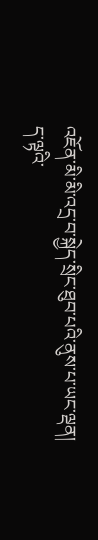འཇོན་མི་མི་འདྲ་བ་སྐྱེད་སྲིང་ཐུབ་པའི་ནུས་པ་ཡང་ལྡན། ད་ལྟའི་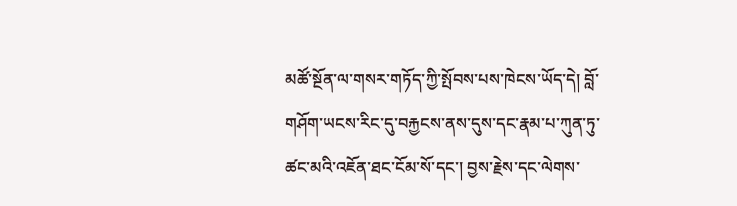མཚོ་སྔོན་ལ་གསར་གཏོད་ཀྱི་སྤོབས་པས་ཁེངས་ཡོད་དེ། བློ་གཤོག་ཡངས་རིང་དུ་བརྐྱངས་ནས་དུས་དང་རྣམ་པ་ཀུན་ཏུ་ཚང་མའི་འཇོན་ཐང་ངོམ་སོ་དང་། བྱས་རྗེས་དང་ལེགས་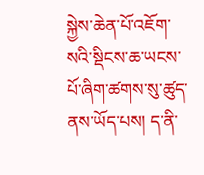སྐྱེས་ཆེན་པོ་འཇོག་སའི་སྡིངས་ཆ་ཡངས་པོ་ཞིག་ཚགས་སུ་ཚུད་ནས་ཡོད་པས། ད་ནི་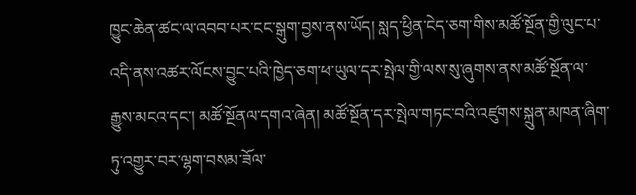ཁྱུང་ཆེན་ཚང་ལ་འབབ་པར་ངང་སྒུག་བྱས་ནས་ཡོད། སླད་ཕྱིན་ངེད་ཅག་གིས་མཚོ་སྔོན་གྱི་ལུང་པ་འདི་ནས་འཚར་ལོངས་བྱུང་པའི་ཁྱེད་ཅག་ཕ་ཡུལ་དར་སྤེལ་གྱི་ལས་སུ་ཞུགས་ནས་མཚོ་སྔོན་ལ་རྒྱུས་མངའ་དང་། མཚོ་སྔོནལ་དགའ་ཞེན། མཚོ་སྔོན་དར་སྤེལ་གཏང་བའི་འཛུགས་སྐྲུན་མཁན་ཞིག་ཏུ་འགྱུར་བར་ལྷག་བསམ་ཟོལ་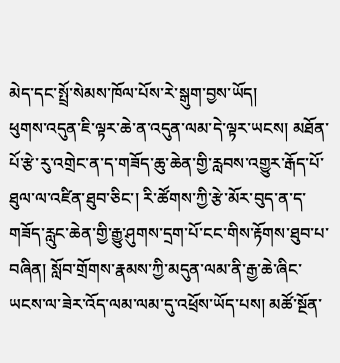མེད་དང་སྤྲོ་སེམས་ཁོལ་པོས་རེ་སྒུག་བྱས་ཡོད།
ཕུགས་འདུན་ཇི་ལྟར་ཆེ་ན་འདུན་ལམ་དེ་ལྟར་ཡངས། མཐོན་པོ་རྩེ་རུ་འགྲེང་ན་ད་གཟོད་ཆུ་ཆེན་གྱི་རླབས་འགྱུར་རྒོད་པོ་ཐུལ་ལ་འཛིན་ཐུབ་ཅིང་། རི་ཚོགས་ཀྱི་རྩེ་མོར་བུད་ན་ད་གཟོད་རླུང་ཆེན་གྱི་རྒྱུ་ཤུགས་དྲག་པོ་ངང་གིས་རྟོགས་ཐུབ་པ་བཞིན། སློབ་གྲོགས་རྣམས་ཀྱི་མདུན་ལམ་ནི་རྒྱ་ཆེ་ཞིང་ཡངས་ལ་ཟེར་འོད་ལམ་ལམ་དུ་འཕྲོས་ཡོད་པས། མཚོ་སྔོན་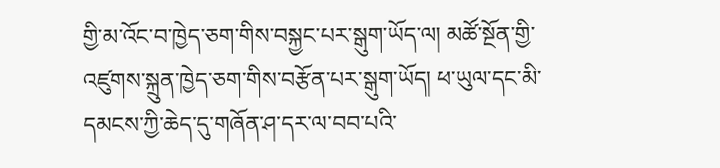གྱི་མ་འོང་བ་ཁྱེད་ཅག་གིས་བསྐྱང་པར་སྒུག་ཡོད་ལ། མཚོ་སྔོན་གྱི་འཛུགས་སྐྲུན་ཁྱེད་ཅག་གིས་བརྩོན་པར་སྒུག་ཡོད། ཕ་ཡུལ་དང་མི་དམངས་ཀྱི་ཆེད་དུ་གཞོན་ཤ་དར་ལ་བབ་པའི་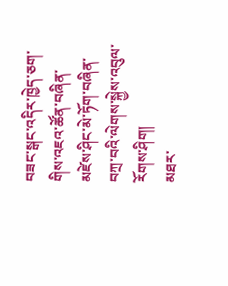བཟང་སྒང་འདིར་ཁྱེད་ཅག་གིས་འཇའ་ཚོན་བཞིན་མཛེས་ཤིང་མེ་ཏོག་བཞིན་བཀྲ་བའི་ལེགས་སྐྱེས་འབུལ་རོགས་ཤིག།
མཐར་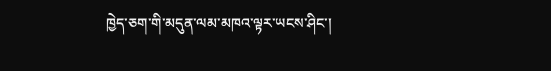ཁྱེད་ཅག་གི་མདུན་ལམ་མཁའ་ལྟར་ཡངས་ཤིང་།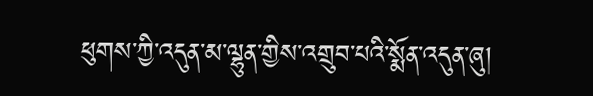ཕུགས་ཀྱི་འདུན་མ་ལྷུན་གྱིས་འགྲུབ་པའི་སྨོན་འདུན་ཞུ།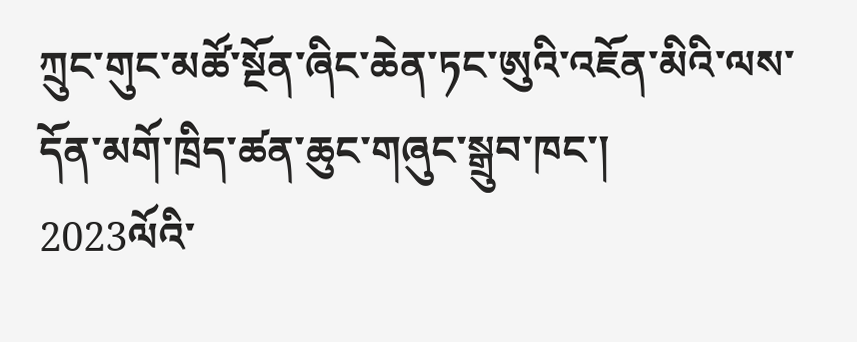ཀྲུང་གུང་མཚོ་སྔོན་ཞིང་ཆེན་ཏང་ཨུའི་འཇོན་མིའི་ལས་དོན་མགོ་ཁྲིད་ཚན་ཆུང་གཞུང་སྒྲུབ་ཁང་།
2023ལོའི་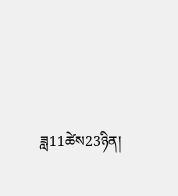ཟླ11ཚེས23ཉིན།